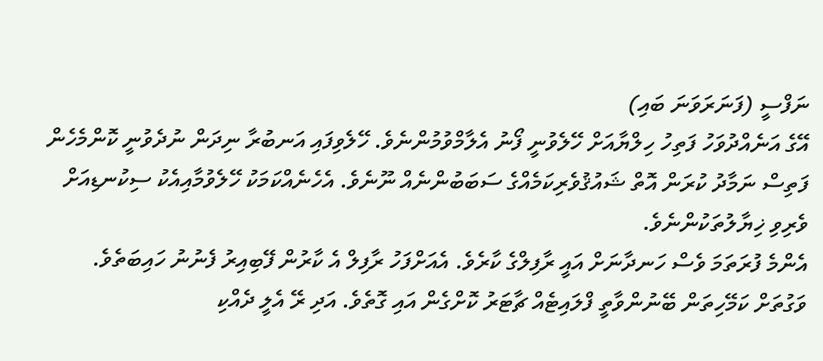ނަފްސީ (ފަނަރަވަނަ ބައި)
އޭގެ އަނެއްދުވަހު ފަތިހު ހިލްޔާއަށް ހޭލެވުނީ ފޯނު އެލާމްވުމުންނެވެ. ހޭލެވިފައި އަނބުރާ ނިދަން ނުދެވުނީ ކޮންމެހެން ފަތިސް ނަމާދު ކުރަން އޮތް ޝައުޤުވެރިކަމެއްގެ ސަބަބުންނެއް ނޫނެވެ. އެހެނެއްކަމަކު ހޭލެވުމާއިއެކު ސިކުނޑިއަށް ވެރިވި ޚިޔާލުތަކުންނެވެ.
އެންމެ ފުރަތަމަ ވެސް ހަނދާނަށް އައީ ރާފިލްގެ ކާރެވެ. އެއަށްފަހު ރާފިލް އެ ކާރުން ފޭބިއިރު ފެނުނު ހައިބަތެވެ. ވަގުތަށް ކަމޭހިތަން ބޭނުންވާތީ ފްލައިޓެއް ޗާޓަރު ކޮށްގެން އައި ގޮތެވެ. އަދި ރޭ އެލީ ދެއްކި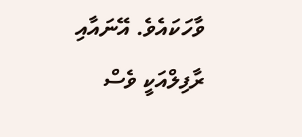ވާހަކައެވެ. އޭނައާއި ރާފިލްއަކީ ވެސް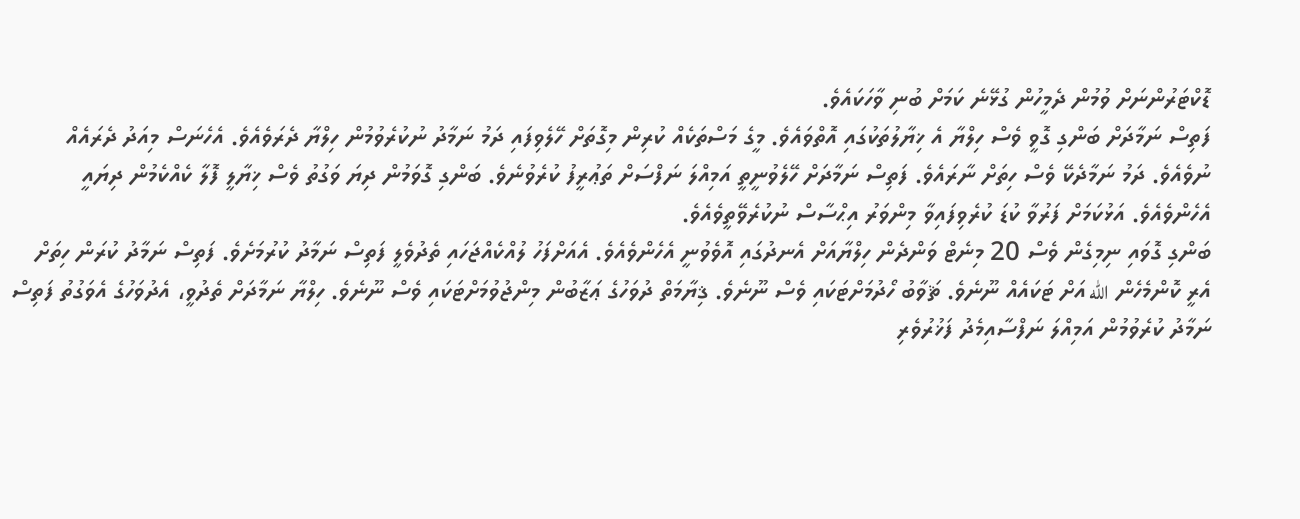ޑޮކްޓަރުންނަށް ވުމުން ދެމީހުން ގުޅޭނެ ކަމަށް ބުނި ވާހަކައެވެ.
ފަތިސް ނަމާދަށް ބަންގި ގޮވީ ވެސް ހިލްޔާ އެ ޚިޔާލުތަކުގައި އޮތްވައެވެ. މީގެ މަސްތަކެއް ކުރިން މިގޮތަށް ހޭލެވިފައި ދަމު ނަމާދު ނުކުރެވުމުން ހިލްޔާ ދެރަވެއެވެ. އެހެނަސް މިއަދު ދެރައެއް ނުވެއެވެ. ދަމު ނަމާދެކޭ ވެސް ހިތަށް ނާރައެވެ. ފަތިސް ނަމާދަށް ހޭލެވުނީތީ އަމިއްލަ ނަފްސަށް ތަޢުރީފު ކުރެވުނެވެ. ބަންގި ގޮވަމުން ދިޔަ ވަގުތު ވެސް ޚިޔާލީ ފޮލާ ކެއްކެމުން ދިޔައީ އެހެންވެއެވެ. އަޅުކަމަށް ފަރުވާ ކުޑަ ކުރެވިފައިވާ މިންވަރު އިޙްސާސް ނުކުރެވޭތީވެއެވެ.
ބަންގި ގޮވައި ނިމިގެން ވެސް 20 މިނެޓް ވަންދެން ހިލްޔާއަށް އެނދުގައި އޮވެވުނީ އެހެންވެއެވެ. އެއަށްފަހު ލުއްކެއްޖަހައި ތެދުވެލީ ފަތިސް ނަމާދު ކުރުމަށެވެ. ފަތިސް ނަމާދު ކުރަން ހިތަށް އެރީ ކޮންމެހެން الله އަށް ޓަކައެއް ނޫނެވެ. ޘަވާބު ހޯދުމަށްޓަކައި ވެސް ނޫނެވެ. ޤިޔާމަތް ދުވަހުގެ ޢަޒާބުން މިންޖުވުމަށްޓަކައި ވެސް ނޫނެވެ. ހިލްޔާ ނަމާދަށް ތެދުވީ، އެދުވަހުގެ އެވަގުތު ފަތިސް ނަމާދު ކުރެވުމުން އަމިއްލަ ނަފްސާއިމެދު ފަޚުރުވެރި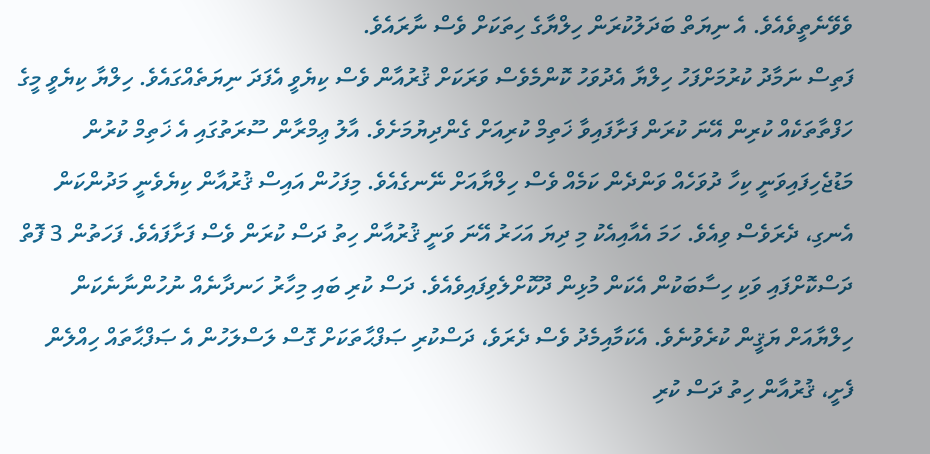ވެވޭނެތީވެއެވެ. އެ ނިޔަތް ބަދަލުކުރަން ހިލްޔާގެ ހިތަކަށް ވެސް ނާރައެވެ.
ފަތިސް ނަމާދު ކުރުމަށްފަހު ހިލްޔާ އެދުވަހު ކޮންމެވެސް ވަރަކަށް ޤުރުއާން ވެސް ކިޔެވީ އެފަދަ ނިޔަތެއްގައެވެ. ހިލްޔާ ކިޔެވީ މީގެ ހަފްތާތަކެއް ކުރިން އޭނަ ކުރަން ފަށާފައިވާ ޚަތިމް ކުރިއަށް ގެންދިޔުމަށެވެ. އާލު ޢިމްރާން ސޫރަތުގައި އެ ޚަތިމް ކުރުން މަޑުޖެހިފައިވަނީ ކިހާ ދުވަހެއް ވަންދެން ކަމެއް ވެސް ހިލްޔާއަށް ނޭނގެއެވެ. މިފަހުން އައިސް ޤުރުއާން ކިޔެވެނީ މަދުންކަން އެނގި، ދެރަވެސް ވިއެވެ. ހަމަ އެއާއިއެކު މި ދިޔަ އަހަރު އޭނަ ވަނީ ޤުރުއާން ހިތު ދަސް ކުރަން ވެސް ފަށާފައެވެ. ފަހަތުން 3 ފޮތް ދަސްކޮށްފައި ވަކި ހިސާބަކުން އެކަން މުޅިން ދޫކޮށްލެވިފައިވެއެވެ. ދަސް ކުރި ބައި މިހާރު ހަނދާނެއް ނުހުންނާނެކަން ހިލްޔާއަށް ޔަޤީން ކުރެވުނެވެ. އެކަމާއިމެދު ވެސް ދެރަވެ، ދަސްކުރި ޞަފްޙާތަކަށް ގޮސް ލަސްލަހުން އެ ޞަފްޙާތައް ހިއްލެން ފެށީ، ޤުރުއާން ހިތު ދަސް ކުރި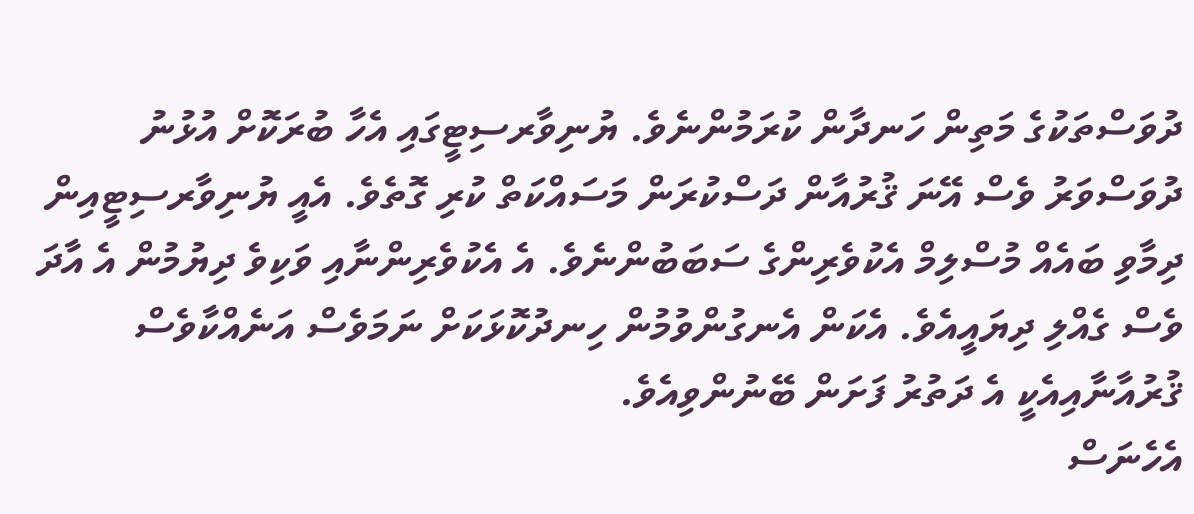ދުވަސްތަކުގެ މަތިން ހަނދާން ކުރަމުންނެވެ. ޔުނިވާރސިޓީގައި އެހާ ބުރަކޮށް އުޅުނު ދުވަސްވަރު ވެސް އޭނަ ޤުރުއާން ދަސްކުރަން މަސައްކަތް ކުރި ގޮތެވެ. އެއީ ޔުނިވާރސިޓީއިން ދިމާވި ބައެއް މުސްލިމް އެކުވެރިންގެ ސަބަބުންނެވެ. އެ އެކުވެރިންނާއި ވަކިވެ ދިޔުމުން އެ އާދަ ވެސް ގެއްލި ދިޔައީއެވެ. އެކަން އެނގުންވުމުން ހިނދުކޮޅަކަށް ނަމަވެސް އަނެއްކާވެސް ޤުރުއާނާއިއެކީ އެ ދަތުރު ފަށަން ބޭނުންވިއެވެ.
އެހެނަސް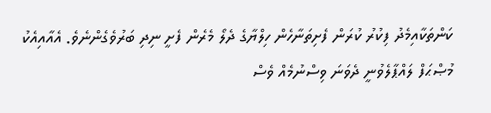ކަންތަކާއިމެދު ފިކުރު ކުރަން ފެށިތަނާހެން ހިލްޔާގެ ދެލޯ މެރެން ފެށީ ނިދި ބަރުވެގެންނެވެ. އެއާއިއެކު މުޞްޙަފް ލައްޕާލެވުނީ ދެވަނަ ވިސްނުމެއް ވެސް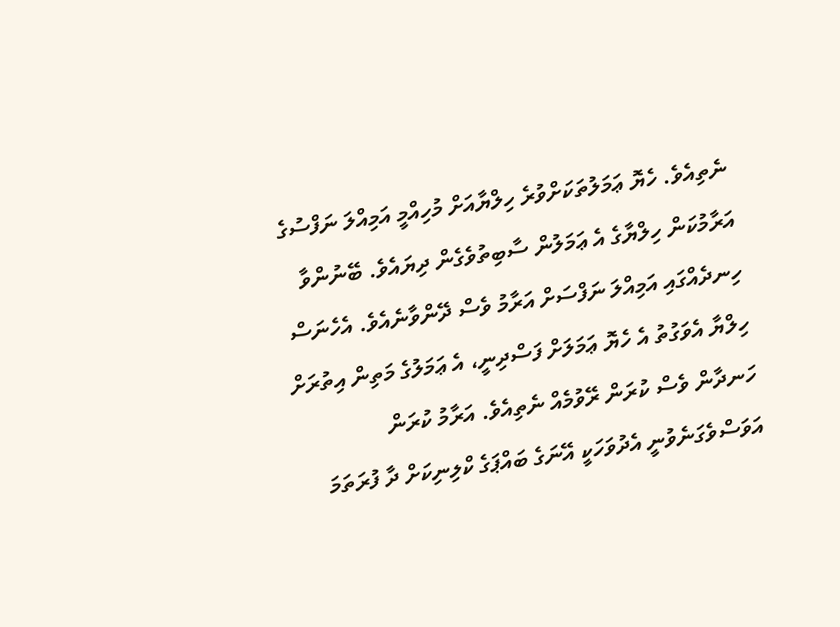ނެތިއެވެ. ހެޔޮ ޢަމަލުތަކަށްވުރެ ހިލްޔާއަށް މުހިއްމީ އަމިއްލަ ނަފްސުގެ އަރާމުކަން ހިލްޔާގެ އެ ޢަމަލުން ސާބިތުވެގެން ދިޔައެވެ. ބޭނުންވާ ހިނދެއްގައި އަމިއްލަ ނަފްސަށް އަރާމު ވެސް ދޭންވާނެއެވެ. އެހެނަސް ހިލްޔާ އެވަގުތު އެ ހެޔޮ ޢަމަލަށް ފަސްދިނީ، އެ ޢަމަލުގެ މަތިން އިތުރަށް ހަނދާން ވެސް ކުރަން ރޭވުމެއް ނެތިއެވެ. އަރާމު ކުރަން އަވަސްވެގަނެވުނީ އެދުވަހަކީ އޭނަގެ ބައްޕަގެ ކްލިނިކަށް ދާ ފުރަތަމަ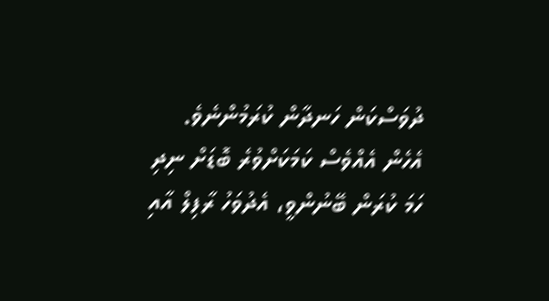ދުވަސްކަން ހަނދާން ކުރަމުންނެވެ. އެހެން އެއްވެސް ކަމަކަށްވުރެ ބޮޑަށް ނިދި ހަމަ ކުރަން ބޭނުންވީ، އެދުވަހު ރާފިލް އާއި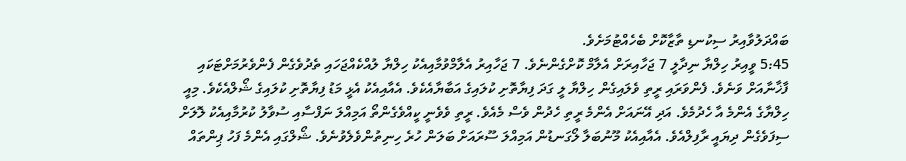ބައްދަލުވާއިރު ސިކުނޑި ތާޒާކޮށް ބެހެއްޓުމަށެވެ.
5:45 ވީއިރު ހިލްޔާ ނިދާލީ 7 ޖަހާއިރަށް އެލާމް ކޮށްގެންނެވެ. 7 ޖަހާއިރު އެލާމްވުމާއިއެކު ހިލްޔާ ލުއްކެއްޖަހައި ތެދުވެގެން ފެންވެރުމަށްޓަކައި ފާޚާނާއަށް ވަނެވެ. ފެންވަރައި ރީތި ވެލައިގެން ހިލްޔާ ލީ ގަދަ ފިޔާތޮށި ކުލައިގެ އަބާޔާއެކެވެ. އެއާއިއެކު އެޅީ މަޑު ފިޔާތޮށި ކުލައިގެ ޝޯލްއެކެވެ. މިއީ ހިލްޔާގެ އެންމެ އާ ހެދުމެވެ. އަދި އޭނައަށް އެންމެ ރީތި ހެދުން ވެސް މެއެވެ. ރީތި ވެވެނީ ކީއްވެގެންތޯ އަމިއްލަ ނަފްސާއި ސުވާލު ކުރުމާއިއެކު ލޮލަށް ސިފަވެގެން ދިޔައީ ރާފިލްއެވެ. އެއާއިއެކު މޫނުބަލާ ލޯގަނޑުން އަމިއްލަ ސޫރައަށް ބަލަން ހުރެ ހިނިތުންވެލެވުނެވެ. ޝޯލްގައި އެންމެ ފަހު ޕިންތައް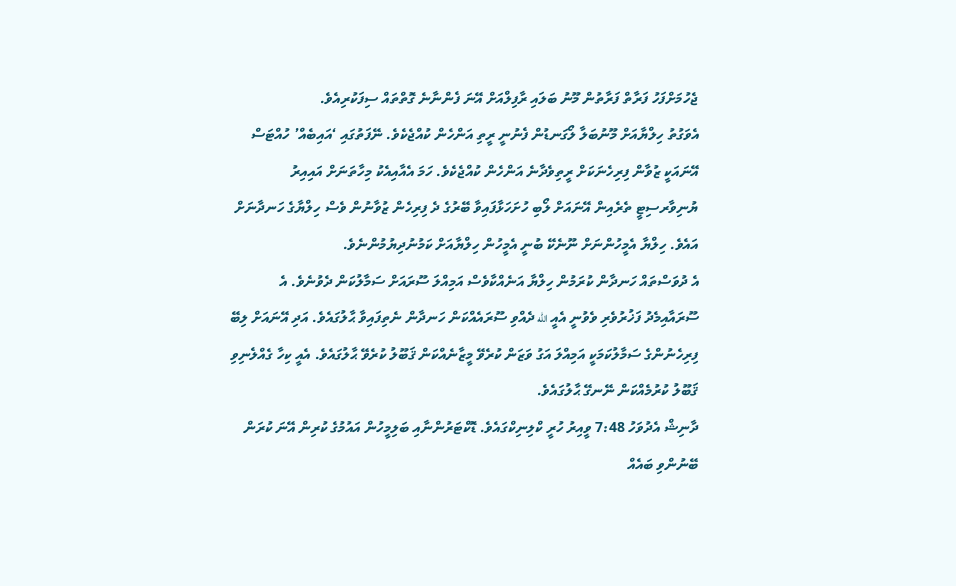ޖެހުމަށްފަހު ފަރާތް ފަރާތުން މޫނު ބަލައި ރާފިލްއަށް އޭނަ ފެންނާނެ ގޮތްތައް ސިފަކުރިއެވެ.
އެވަގުތު ހިލްޔާއަށް މޫނުބަލާ ލޯގަނޑުން ފެނުނީ ރީތި އަންހެން ކުއްޖެކެވެ. ނޭފަތުގައި ‘އައިބެއް’ ހުއްޓަސް އޭނައަކީ ޒުވާން ފިރިހެނަކަށް ރީތިވެދާނެ އަންހެން ކުއްޖެކެވެ. ހަމަ އެއާއިއެކު މިހާތަނަށް އައިއިރު ޔުނިވާރސިޓީ ތެރެއިން އޭނައަށް ލޯބި ހުށަހަޅާފައިވާ ބޭރުގެ ދެ ފިރިހެން ޒުވާނުން ވެސް ހިލްޔާގެ ހަނދާނަށް އައެވެ. ހިލްޔާ އެމީހުންނަށް ނޫނެކޭ ބުނީ އެމީހުން ހިލްޔާއަށް ކަމުނުދިޔުމުންނެވެ.
އެ ދުވަސްތައް ހަނދާން ކުރަމުން ހިލްޔާ އަނެއްކާވެސް އަމިއްލަ ސޫރައަށް ސަމާލުކަން ދެވުނެވެ. އެ ސޫރައާއިމެދު ފަޚުރުވެރި ވެވުނީ އެއީ الله ދެއްވި ސޫރައެއްކަން ހަނދާން ނެތިފައިވާ ޙާލުގައެވެ. އަދި އޭނައަށް ލިބޭ ފިރިހެނުންގެ ސަމާލުކަމަކީ އަމިއްލަ އަގު ވަޒަން ކުރެވޭ މީޒާނެއްކަން ޤަބޫލު ކުރެވޭ ޙާލުގައެވެ. އެއީ ކިހާ ގެއްލެނިވި ޤަބޫލު ކުރުމެއްކަން ނޭނގޭ ޙާލުގައެވެ.
ދާނިޝް އެދުވަހު 7:48 ވީއިރު ހުރީ ކްލިނިކްގައެވެ. ޑޮކްޓަރުންނާއި ބަލިމީހުން އައުމުގެ ކުރިން އޭނަ ކުރަން ބޭނުންވި ބައެއް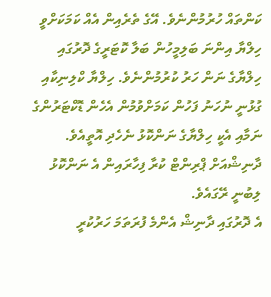ކަންތައް ހުރުމުންނެވެ. އޭގެ ތެރެއިން އެއް ކަމަކަށްވީ ހިލްޔާ އިންނަ ބަލިމީހުން ބަލާ ކޮޓަރީގެ ދޮރުގައި ހިލްޔާގެ ނަން ހަރު ކުރުމުންނެވެ. ހިލްޔާ ކްލިނިކާއި ގުޅުނީ ނުހަނު ފަހުން ކަމަށްވުމުން އެހެން ޑޮކްޓަރުންގެ ނަމާއި އެކީ ހިލްޔާގެ ނަންކޮޅު ނެހެދި އޮތީއެވެ. ދާނިޝްއަށް ޕްރިންޓް ކުރާ ފިހާރައިން އެ ނަންކޮޅު ލިބުނީ ރޭގައެވެ.
އެ ދޮރުގައި ދާނިޝް އެންމެ ފުރަތަމަ ހަރުކުރީ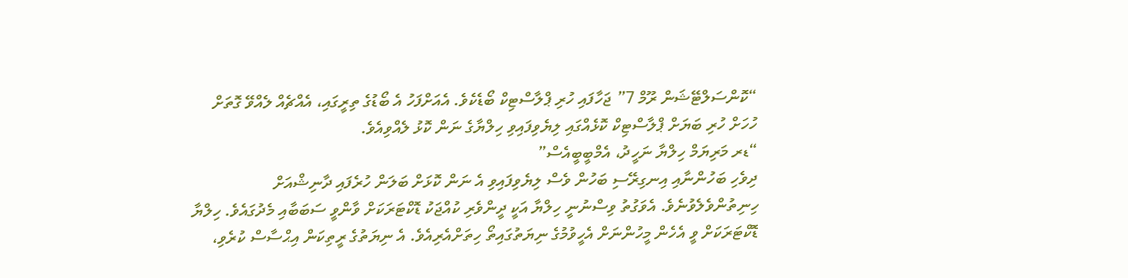“ކޮންސަލްޓޭޝަން ރޫމް 7” ޖަހާފައި ހުރި ޕްލާސްޓިކް ބޯޑެކެވެ. އެއަށްފަހު އެ ބޯޑުގެ ތިރީގައި، އެއްޗެއް ލެއްވޭ ގޮތަށް ހުހަށް ހުރި ބަޔަށް ޕްލާސްޓިކް ކޮޅެއްގައި ލިޔެވިފައިވި ހިލްޔާގެ ނަން ކޮޅު ލެއްވިއެވެ.
“ޑރ މަރިޔަމް ހިލްޔާ ނަހީދު، އެމްބީބީއެސް”
ދިވެހި ބަހުންނާއި އިނގިރޭސި ބަހުން ވެސް ލިޔެވިފައިވި އެ ނަން ކޮޅަށް ބަލަން ހުރެފައި ދާނިޝްއަށް ހިނިތުންވެލެވުނެވެ. އެވަގުތު ވިސްނުނީ ހިލްޔާ އަކީ ދީންވެރި ކުއްޖަކު ޑޮކްޓަރަކަށް ވާންވީ ސަބަބާއި މެދުގައެވެ. ހިލްޔާ ޑޮކްޓަރަކަށް ވީ އެހެން މީހުންނަށް އެހީވުމުގެ ނިޔަތުގައިތޯ ހިތަށްއެރިއެވެ. އެ ނިޔަތުގެ ރީތިކަން އިޙްސާސް ކުރެވި،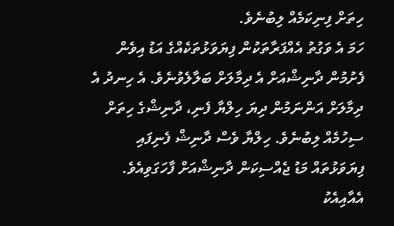ހިތަށް ފިނިކަމެއް ލިބުނެވެ.
ހަމަ އެ ވަގުތު އެއްފަރާތަކުން ފިޔަވަޅުތަކެއްގެ އަޑު އިވެން ފެށުމުން ދާނިޝްއަށް އެ ދިމާލަށް ބަލާލެވުނެވެ. އެ ހިނދު އެ ދިމާލަށް އަންނަމުން ދިޔަ ހިލްޔާ ފެނި، ދާނިޝްގެ ހިތަށް ސިހުމެއް ލިބުނެވެ. ހިލްޔާ ވެސް ދާނިޝް ފެނިފައި ފިޔަވަޅުތައް މަޑު ޖެއްސިކަން ދާނިޝްއަށް ފާހަގަވިއެވެ. އެއާއިއެކު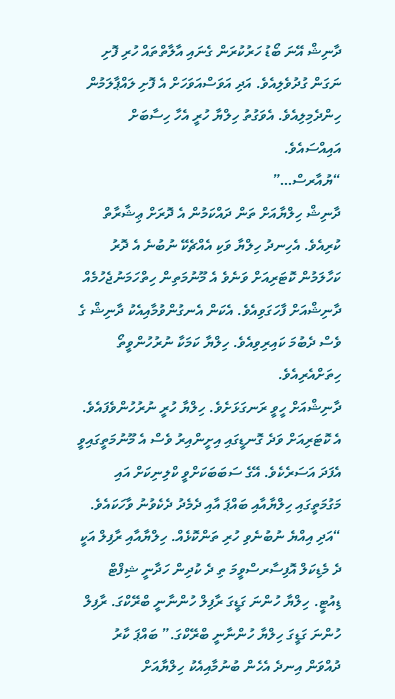ދާނިޝް އޭނަ ބޯޑު ހަރުކުރަން ގެނައި އާލާތްތައް ހުރި ފޮށި ނަގަން ގުދުވެލިއެވެ. އަދި އަވަސްއަވަހަށް އެ ފޮށި ލައްޕާލަމުން ހިންދެމިލިއެވެ. އެވަގުތު ހިލްޔާ ހުރީ އެހާ ހިސާބަށް އައިއްސައެވެ.
“ޔުއާރސް…”
ދާނިޝް ހިލްޔާއަށް ތަން ދައްކަމުން އެ ދޮރަށް ޢިޝާރާތް ކުރިއެވެ. އެހިނދު ހިލްޔާ ވަކި އެއްޗެކޭ ނުބުނެ އެ ދޮރު ކަހާލަމުން ކޮޓަރިއަށް ވަނެވެ އެ މޫނުމަތިން ހިތްހަމަނުޖެހުމެއް ދާނިޝްއަށް ފާހަގަވިއެވެ. އެކަން އެނގުންވުމާއިއެކު ދާނިޝް ގެ ވެސް ދެބުމަ ކައިރިވިއެވެ. ހިލްޔާ ކަމަކާ ނުރުހުންވީތޯ ހިތަށްއެރިއެވެ.
ދާނިޝްއަށް ހީވީ ރަނގަޅަށެވެ. ހިލްޔާ ހުރީ ނުރުހުންވެފައެވެ. އެ ކޮޓަރިއަށް ވަދެ ގޮނޑީގައި އިށީންއިރު ވެސް އެ މޫނުމަތީގައިވީ އެފަދަ އަސަރެކެވެ. އޭގެ ސަބަބަކަށްވީ ކްލިނިކަށް އައި މަގުމަތީގައި ހިލްޔާއާއި ބައްޕަ އާއި ދެމެދު ދެކެވުނު ވާހަކައެވެ.
“އަދި އިއްޔެ ނުބުނެވި ހުރި ތަންކޮޅެއް. ހިލްޔާއާއި ރާފިލް އަކީ ދެ މެޑިކަލް އޮފިސާރސްވީމަ ތި ދެ ކުދިން ހަދާނީ ޝިފްޓް ޑިއުޓީ. ހިލްޔާ ހުންނަ ގަޑީގަ ރާފިލް ހުންނާނީ ބްރޭކްގަ. ރާފިލް ހުންނަ ގަޑީގަ ހިލްޔާ ހުންނާނީ ބްރޭކްގަ.” ބައްޕަ ކާރު ދުއްވަން އިނދެ އެހެން ބުނުމާއިއެކު ހިލްޔާއަށް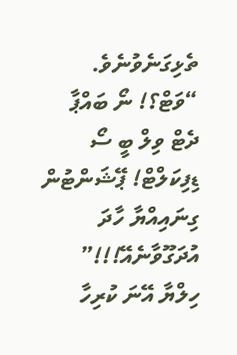ތެޅިގަނެވުނެވެ.
“ވަޓް؟! ނޯ ބައްޕާ ދެޓް ވިލް ބީ ސޯ ޑިފިކަލްޓް! ޕޭޝަންޓުން ގިނައިއްޔާ ހާދަ އުދަގޫވާނެއޭ!!!” ހިލްޔާ އޭނަ ކުރިހާ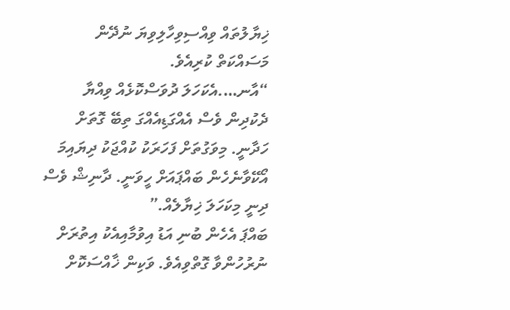ޚިޔާލުތައް ވިއްސިވިހާލިވިޔަ ނުދޭން މަސައްކަތް ކުރިއެވެ.
“އާނ….އެކަހަލަ ދުވަސްކޮޅެއް ވިއްޔާ ދެކުދިން ވެސް އެއްގަޑިއެއްގަ ތިބޭ ގޮތަށް ހަދާނީ. މިވަގުތަށް ފަހަރަކު ކުއްޖަކު ދިޔައިމަ އޯކޭވާނެހެން ބައްޕައަށް ހީވަނީ. ދާނިޝް ވެސް ދިނީ މިކަހަލަ ޚިޔާލެއް.”
ބައްޕަ އެހެން ބުނި އަޑު އިވުމާއިއެކު އިތުރަށް ނުރުހުންވާ ގޮތްވިއެވެ. ވަކިން ޚާއްސަކޮށް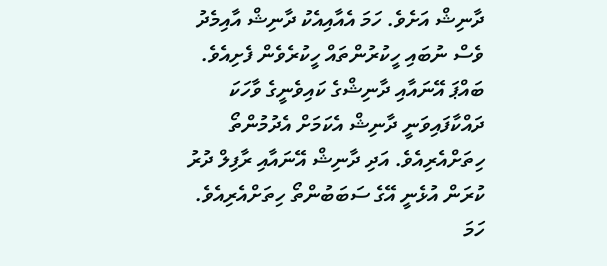ދާނިޝް އަށެވެ. ހަމަ އެއާއިއެކު ދާނިޝް އާއިމެދު ވެސް ނުބައި ހީކުރުންތައް ހީކުރެވެން ފެށިއެވެ. ބައްޕަ އޭނައާއި ދާނިޝްގެ ކައިވެނީގެ ވާހަކަ ދައްކާފައިވަނީ ދާނިޝް އެކަމަށް އެދުމުންތޯ ހިތަށްއެރިއެވެ. އަދި ދާނިޝް އޭނައާއި ރާފިލް ދުރު ކުރަން އުޅެނީ އޭގެ ސަބަބުންތޯ ހިތަށްއެރިއެވެ. ހަމަ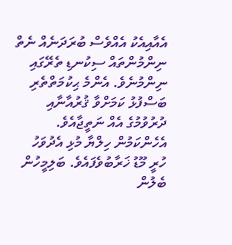އެއާއިއެކު އެއްވެސް ބުރަދަނެއް ނެތް ނިންމުންތައް ސިކުނޑި ތެރޭގައި ނިންމުނެވެ. އެންމެ ޙިކުމަތްތެރި ބަސްފުޅު ކަމަށްވާ ޤުރުއާނާއި ދުރުވުމުގެ އެއް ނަތީޖާއެވެ.
އެހެންކަމުން ހިލްޔާ މުޅި އެދުވަހު ހުރީ މޫޑު ޚަރާބުވެފައެވެ. ބަލިމީހުން ބެލުން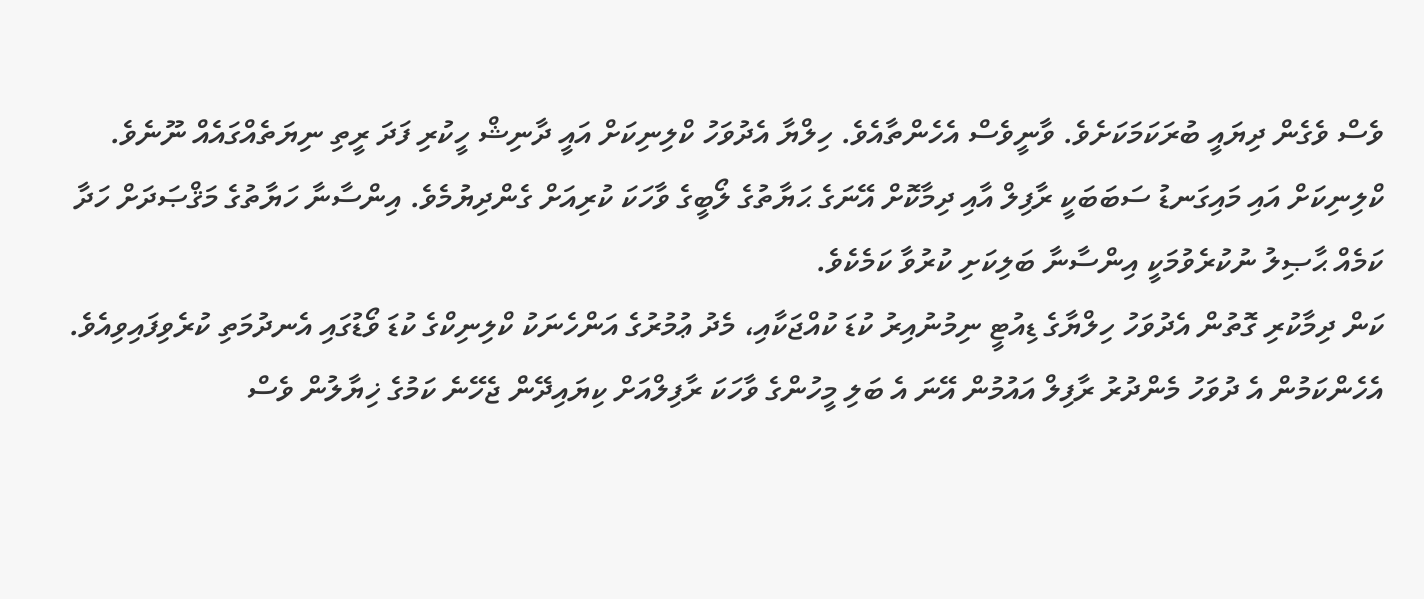ވެސް ވެގެން ދިޔައީ ބުރަކަމަކަށެވެ. ވާނީވެސް އެހެންތާއެވެ. ހިލްޔާ އެދުވަހު ކްލިނިކަށް އައީ ދާނިޝް ހީކުރި ފަދަ ރީތި ނިޔަތެއްގައެއް ނޫނެވެ. ކްލިނިކަށް އައި މައިގަނޑު ސަބަބަކީ ރާފިލް އާއި ދިމާކޮށް އޭނަގެ ޙަޔާތުގެ ލޯބީގެ ވާހަކަ ކުރިއަށް ގެންދިޔުމެވެ. އިންސާނާ ހަޔާތުގެ މަޤްޞަދަށް ހަދާ ކަމެއް ޙާޞިލު ނުކުރެވުމަކީ އިންސާނާ ބަލިކަށި ކުރުވާ ކަމެކެވެ.
ކަން ދިމާކުރި ގޮތުން އެދުވަހު ހިލްޔާގެ ޑިއުޓީ ނިމުނުއިރު ކުޑަ ކުއްޖަކާއި، މެދު ޢުމުރުގެ އަންހެނަކު ކްލިނިކްގެ ކުޑަ ވޯޑުގައި އެނދުމަތި ކުރެވިފައިވިއެވެ. އެހެންކަމުން އެ ދުވަހު މެންދުރު ރާފިލް އައުމުން އޭނަ އެ ބަލި މީހުންގެ ވާހަކަ ރާފިލްއަށް ކިޔައިދޭން ޖެހޭނެ ކަމުގެ ޚިޔާލުން ވެސް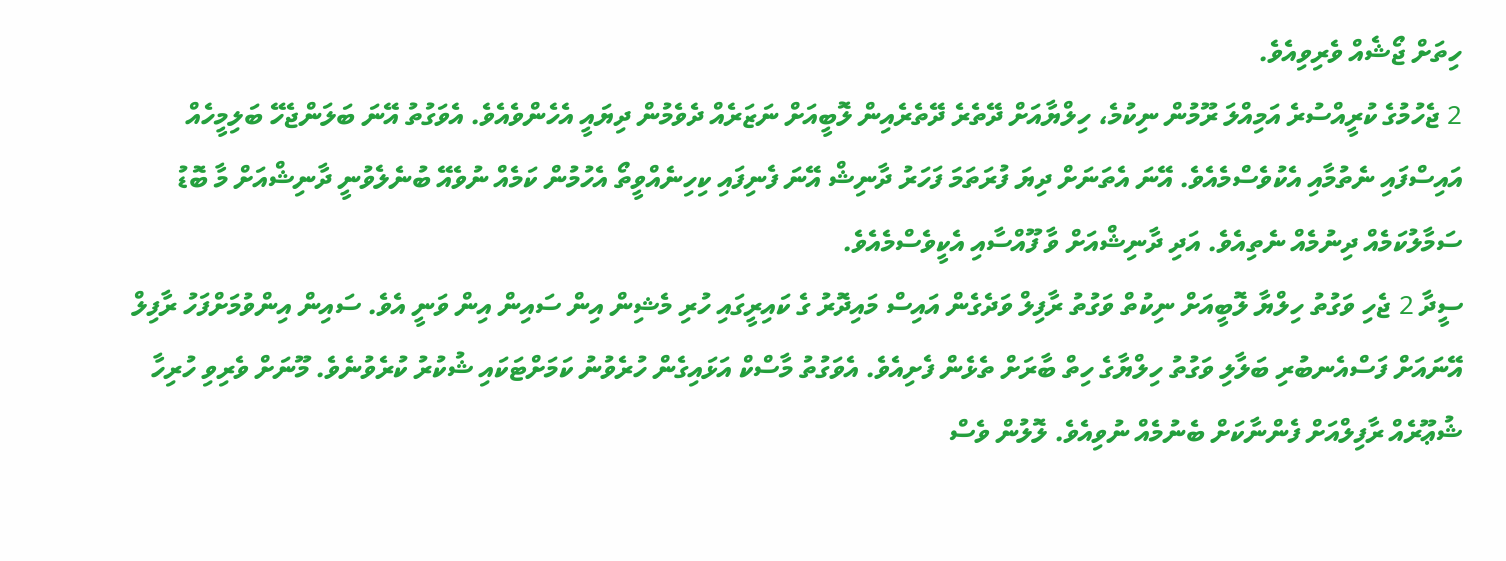ހިތަށް ޖޯޝެއް ވެރިވިއެވެ.
2 ޖެހުމުގެ ކުރީއްސުރެ އަމިއްލަ ރޫމުން ނިކުމެ، ހިލްޔާއަށް ދޭތެރެ ދޭތެރެއިން ލޮބީއަށް ނަޒަރެއް ދެވެމުން ދިޔައީ އެހެންވެއެވެ. އެވަގުތު އޭނަ ބަލަންޖެހޭ ބަލިމީހެއް އައިސްފައި ނެތުމާއި އެކުވެސްމެއެވެ. އޭނަ އެތަނަށް ދިޔަ ފުރަތަމަ ފަހަރު ދާނިޝް އޭނަ ފެނިފައި ކިހިނެއްވީތޯ އެހުމުން ކަމެއް ނުވެއޭ ބުނެލެވުނީ ދާނިޝްއަށް މާ ބޮޑު ސަމާލުކަމެއް ދިނުމެއް ނެތިއެވެ. އަދި ދާނިޝްއަށް ވާ ފޫއްސާއި އެކީވެސްމެއެވެ.
ސީދާ 2 ޖެހި ވަގުތު ހިލްޔާ ލޮބީއަށް ނިކުތް ވަގުތު ރާފިލް ވަދެގެން އައިސް މައިދޮރު ގެ ކައިރީގައި ހުރި މެޝިން އިން ސައިން އިން ވަނީ އެވެ. ސައިން އިންވުމަށްފަހު ރާފިލް އޭނައަށް ފަސްއެނބުރި ބަލާލި ވަގުތު ހިލްޔާގެ ހިތް ބާރަށް ތެޅެން ފެށިއެވެ. އެވަގުތު މާސްކް އަޅައިގެން ހުރެވުނު ކަމަށްޓަކައި ޝުކުރު ކުރެވުނެވެ. މޫނަށް ވެރިވި ހުރިހާ ޝުޢޫރެއް ރާފިލްއަށް ފެންނާކަށް ބެނުމެއް ނުވިއެވެ. ލޮލުން ވެސް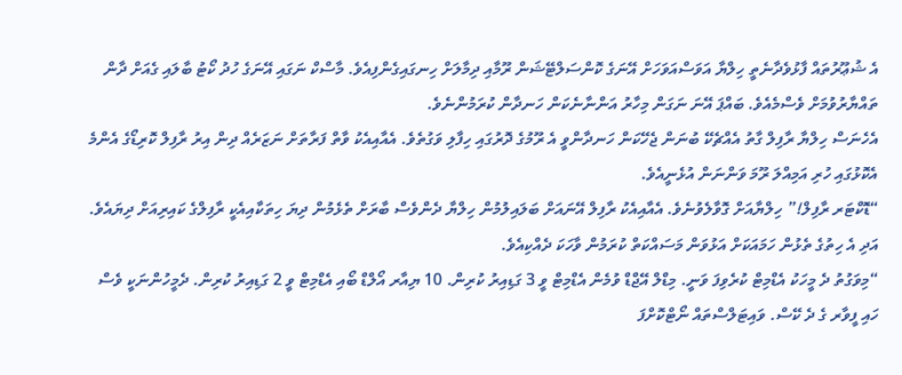އެ ޝުޢޫރުތައް ފާޅުވެދާނެތީ ހިލްޔާ އަވަސްއަވަހަށް އޭނަގެ ކޮންސަލްޓޭޝަން ރޫމާއި ދިމާލަށް ހިނގައިގެންފިއެވެ. މާސްކް ނަގައި އޭނަގެ ހުދު ކޯޓު ބާލައި ގެއަށް ދާން ތައްޔާރުވުމަށް ވެސްމެއެވެ. ބައްޕަ އޭނަ ނަގަން މިހާރު އަންނާނެކަން ހަނދާން ކުރަމުންނެވެ.
އެހެނަސް ހިލްޔާ ރާފިލް ގާތު އެއްޗެކޭ ބުނަން ޖެހޭކަން ހަނދާންވީ އެ ރޫމުގެ ދޮރުގައި ހިފާލި ވަގުތެވެ. އެއާއިއެކު ވާތް ފަރާތަށް ނަޒަރެއް ދިން އިރު ރާފިލް ކޮރިޑޯގެ އެންމެ އެކޮޅުގައި ހުރި އަމިއްލަ ރޫމަ ވަންނަން އުޅެނީއެވެ.
“ޑޮކްޓަރ ރާފިލް!” ހިލްޔާއަށް ގޮވާލެވުނެވެ. އެއާއިއެކު ރާފިލް އޭނައަށް ބަލައިލުމުން ހިލްޔާ ދެންވެސް ބާރަށް ތެޅެމުން ދިޔަ ހިތަކާއިއެކީ ރާފިލްގެ ކައިރިއަށް ދިޔައެވެ. އަދި އެ ހިތުގެ ތެޅުން ހަމައަކަށް އަޅުވަން މަސައްކަތް ކުރަމުން ވާހަކަ ދެއްކިއެވެ.
“މިވަގުތު ދެ މީހަކު އެޑްމިޓް ކުރެވިފަ ވަނީ. މިޑްލް އޭޖްޑް ވުމެން އެޑްމިޓް ވީ 3 ގަޑިއިރު ކުރިން. 10 ޔިއާރ އޯލްޑް ބޯއި އެޑްމިޓް ވީ 2 ގަޑިއިރު ކުރިން. ދެމީހުންނަކީ ވެސް ހައި ފީވާރ ގެ ދެ ކޭސް. ވައިޓަލްސްތައް ނޯޓްކޮށްފަ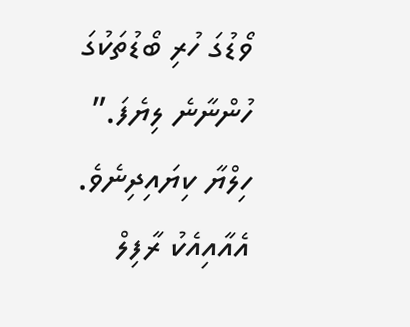ވޯޑުގަ ހުރި ބޯޑުތަކުގަ ހުންނާނެ ލިޔެފަ.” ހިލްޔާ ކިޔައިދިނެވެ. އެއާއިއެކު ރާފިލް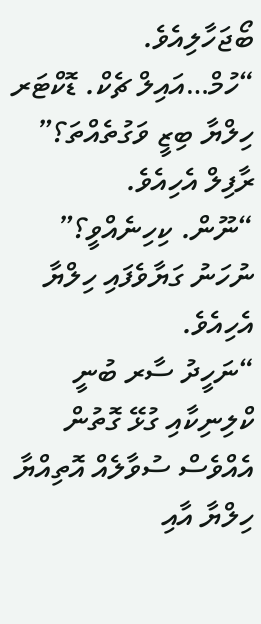ބޯޖަހާލިއެވެ.
“ހުމް…އައިލް ޗެކް. ޑޮކްޓަރ ހިލްޔާ ބިޒީ ވަގުތެއްތަ؟” ރާފިލް އެހިއެވެ.
“ނޫން. ކިހިނެއްވީ؟” ނުހަނު ގަޔާވެފައި ހިލްޔާ އެހިއެވެ.
“ނަހީދު ސާރ ބުނީ ކްލިނިކާއި ގުޅޭ ގޮތުން އެއްވެސް ސުވާލެއް އޮތިއްޔާ ހިލްޔާ އާއި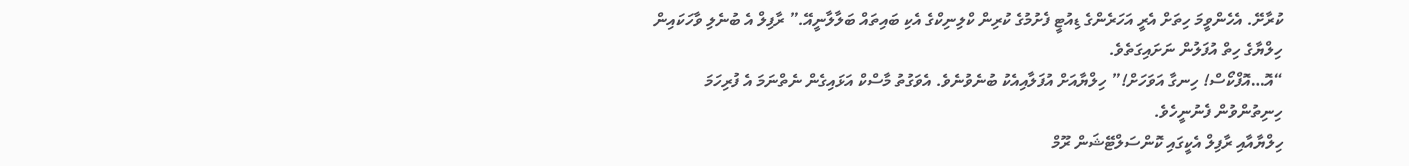ކުރާށޭ. އެހެންވީމަ ހިތަށް އެރީ އަހަރެންގެ ޑިއުޓީ ފެށުމުގެ ކުރިން ކްލިނިކްގެ އެކި ބައިތައް ބަލާލާނީއޭ.” ރާފިލް އެ ބުނެލި ވާހަކައިން ހިލްޔާގެ ހިތް އުފަލުން ނަށައިގަތެވެ.
“އޮ…އޮފްކޯސް! ހިނގާ އަވަހަށް!” ހިލްޔާއަށް އުފަލާއިއެކު ބުނެވުނެވެ. އެވަގުތު މާސްކް އަޅައިގެން ނެތްނަމަ އެ ފުރިހަމަ ހިނިތުންވުން ފެނުނީހެވެ.
ހިލްޔާއާއި ރާފިލް އެކީގައި ކޮންސަލްޓޭޝަން ރޫމް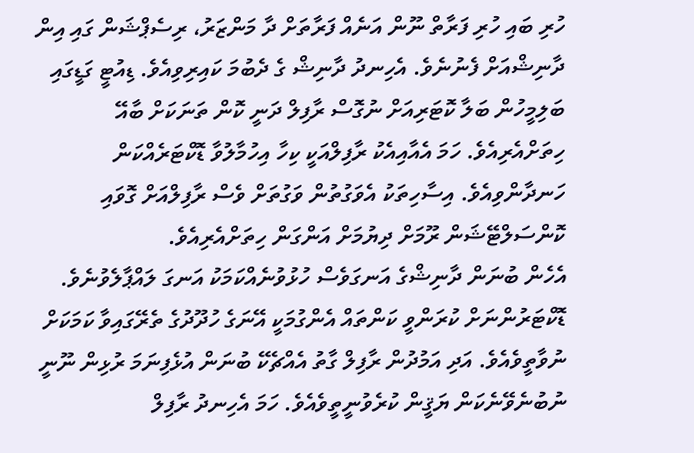ހުރި ބައި ހުރި ފަރާތް ނޫން އަނެއް ފަރާތަށް ދާ މަންޒަރު، ރިސެޕްޝަން ގައި އިން ދާނިޝްއަށް ފެނުނެވެ. އެހިނދު ދާނިޝް ގެ ދެބުމަ ކައިރިވިއެވެ. ޑިއުޓީ ގަޑީގައި ބަލިމީހުން ބަލާ ކޮޓަރިއަށް ނުގޮސް ރާފިލް ދަނީ ކޮން ތަނަކަށް ބާއޭ ހިތަށްއެރިއެވެ. ހަމަ އެއާއިއެކު ރާފިލްއަކީ ކިހާ އިހުމާލުވާ ޑޮކްޓަރެއްކަން ހަނދާންވިއެވެ. އިސާހިތަކު އެވަގުތުން ވަގުތަށް ވެސް ރާފިލްއަށް ގޮވައި ކޮންސަލްޓޭޝަން ރޫމަށް ދިޔުމަށް އަންގަން ހިތަށްއެރިއެވެ.
އެހެން ބުނަން ދާނިޝްގެ އަނގަވެސް ހުޅުވުނެއްކަމަކު އަނގަ ލައްޕާލެވުނެވެ. ޑޮކްޓަރުންނަށް ކުރަންވީ ކަންތައް އެންގުމަކީ އޭނަގެ ހުދޫދުގެ ތެރޭގައިވާ ކަމަކަށް ނުވާތީވެއެވެ. އަދި އަމުދުން ރާފިލް ގާތު އެއްޗެކޭ ބުނަން އުޅެފިނަމަ ރުޅިން ނޫނީ ނުބުނެވޭނެކަން ޔަޤީން ކުރެވުނީތީވެއެވެ. ހަމަ އެހިނދު ރާފިލް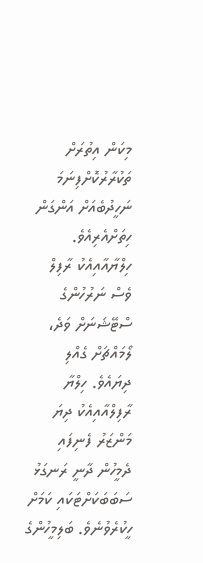މިކަން އިތުރަށް ތަކުރާރުކޮށްފިނަމަ ނަހީދުބެއަށް އަންގަން ހިތަށްއެރިއެވެ.
ހިލްޔާއާއިއެކު ރާފިލް ވެސް ނަރުހުންގެ ސްޓޭޝަނަށް ވަދެ، ލޯމައްޗަށް ގެއްލި ދިޔައެވެ. ހިލްޔާ ރާފިލްއާއިއެކު ދިޔަ މަންޒަރު ފެނިފައި ދެމީހުން ދާނީ ރަނގަޅު ސަބަބަކަށްޓަކައި ކަމަށް ހީކުރެވުނެވެ. ބަލިމީހުންގެ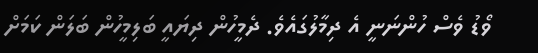ވޯޑު ވެސް ހުންނަނީ އެ ދިމާލުގައެވެ. ދެމީހުން ދިޔައީ ބަލިމީހުން ބަލަން ކަމަށް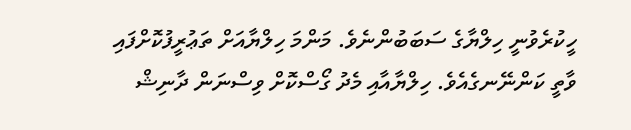ހީކުރެވުނީ ހިލްޔާގެ ސަބަބުންނެވެ. މަންމަ ހިލްޔާއަށް ތަޢުރީފުކޮށްފައި ވާތީ ކަންނޭނގެއެވެ. ހިލްޔާއާއި މެދު ގޯސްކޮށް ވިސްނަން ދާނިޝް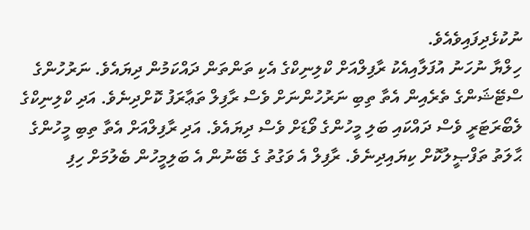ނުކުޅެދިފައިވެއެވެ.
ހިލްޔާ ނުހަނު އުފަލާއިއެކު ރާފިލްއަށް ކްލިނިކްގެ އެކި ތަންތަން ދައްކަމުން ދިޔައެވެ. ނަރުހުންގެ ސްޓޭޝަންގެ ތެރެއިން އެތާ ތިބި ނަރުހުންނަށް ވެސް ރާފިލް ތަޢާރަފު ކޮށްދިނެވެ. އަދި ކްލިނިކްގެ ލެބޯރަޓަރީ ވެސް ދައްކައި ބަލި މީހުންގެ ވޯޑަށް ވެސް ދިޔައެވެ. އަދި ރާފިލްއަށް އެތާ ތިބި މީހުންގެ ޙާލަތު ތަފްޞީލުކޮށް ކިޔައިދިނެވެ. ރާފިލް އެ ވަގުތު ގެ ބޭނުން އެ ބަލިމީހުން ބެލުމަށް ހިފި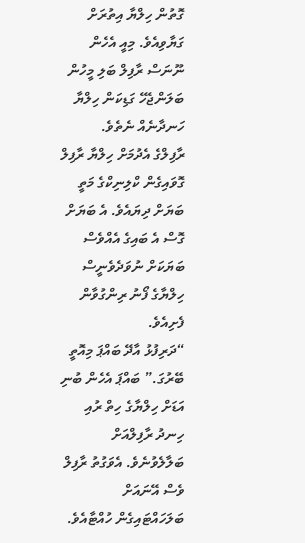ގޮތުން ހިލްޔާ އިތުރަށް ގަޔާވިއެވެ. މިއީ އެހެން ނޫނަސް ރާފިލް ބަލި މީހުން ބަލަންޖެހޭ ގަޑިކަން ހިލްޔާ ހަނދާނެއް ނެތެވެ.
ރާފިލްގެ އެދުމަށް ހިލްޔާ ރާފިލް ގޮވައިގެން ކްލިނިކްގެ މަތީ ބަޔަށް ދިޔައެވެ. އެ ބަޔަށް ގޮސް އެ ބައިގެ އެއްވެސް ބަޔަކަށް ނުވަދެވެނީސް ހިލްޔާގެ ފޯނު ރިންގުވާން ފެށިއެވެ.
“ދަރިފުޅު އާދޭ ބައްޕަ މިއޮތީ ބޭރުގަ.” ބައްޕަ އެހެން ބުނި އަޑަށް ހިލްޔާގެ ހިތް ރުއި ހިނދު ރާފިލްއަށް ބަލާލެވުނެވެ. އެވަގުތު ރާފިލް ވެސް އޭނައަށް ބަލަހައްޓައިގެން ހުއްޓާއެވެ.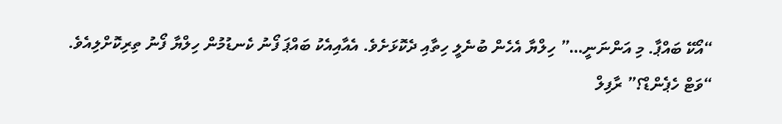“އޯކޭ ބައްޕާ. މި އަންނަނީ…” ހިލްޔާ އެހެން ބުނެލީ ހިތާއި ދެކޮޅަށެވެ. އެއާއިއެކު ބައްޕަ ފޯނު ކެނޑުމުން ހިލްޔާ ފޯނު ތިރިކޮށްލިއެވެ.
“ވަޓް ހެޕެންޑް؟” ރާފިލް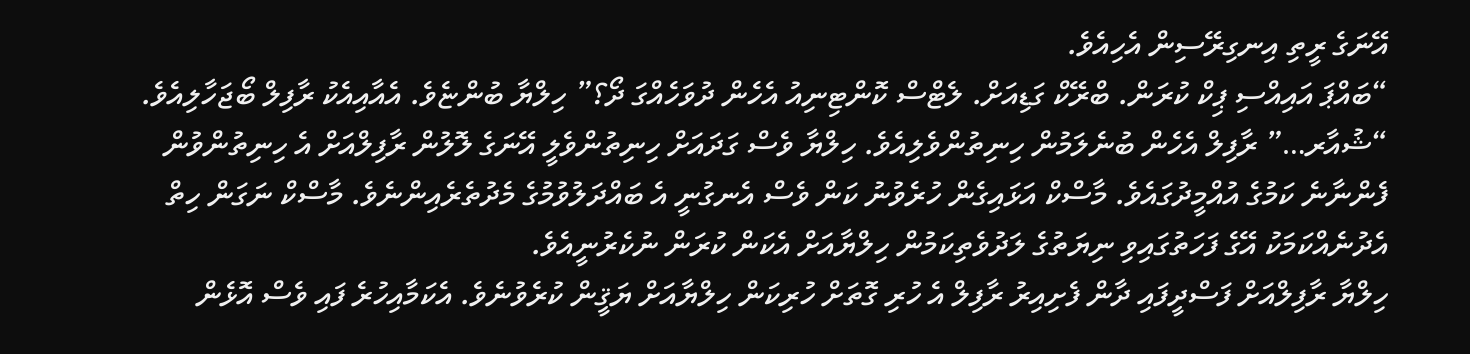އޭނަގެ ރީތި އިނގިރޭސިން އެހިއެވެ.
“ބައްޕަ އައިއްސި ޕިކް ކުރަން. ބްރޭކް ގަޑިއަށް. ލެޓްސް ކޮންޓިނިއު އެހެން ދުވަހެއްގަ ދޯ؟” ހިލްޔާ ބުންޏެވެ. އެއާއިއެކު ރާފިލް ބޯޖަހާލިއެވެ.
“ޝުއާރ…” ރާފިލް އެހެން ބުނެލަމުން ހިނިތުންވެލިއެވެ. ހިލްޔާ ވެސް ގަދައަށް ހިނިތުންވެލީ އޭނަގެ ލޮލުން ރާފިލްއަށް އެ ހިނިތުންވުން ފެންނާނެ ކަމުގެ އުއްމީދުގައެވެ. މާސްކް އަޅައިގެން ހުރެވުނު ކަން ވެސް އެނގުނީ އެ ބައްދަލުވުމުގެ މެދުތެރެއިންނެވެ. މާސްކް ނަގަން ހިތް އެދުނެއްކަމަކު އޭގެ ފަހަތުގައިވި ނިޔަތުގެ ލަދުވެތިކަމުން ހިލްޔާއަށް އެކަން ކުރަން ނުކެރުނީއެވެ.
ހިލްޔާ ރާފިލްއަށް ފަސްދީފައި ދާން ފެށިއިރު ރާފިލް އެ ހުރި ގޮތަށް ހުރިކަން ހިލްޔާއަށް ޔަޤީން ކުރެވުނެވެ. އެކަމާއިހުރެ ފައި ވެސް އޮޅެން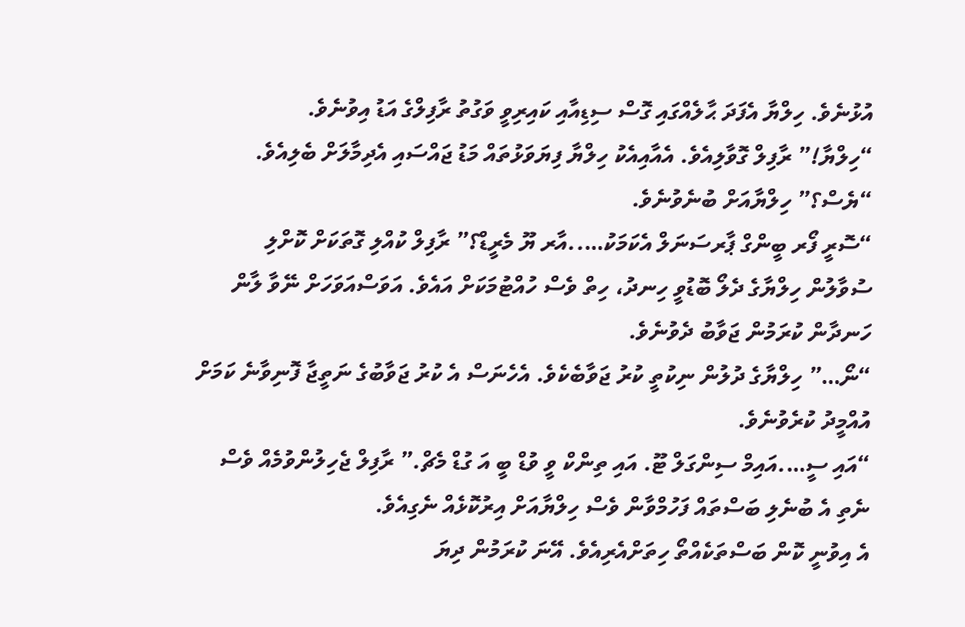އުޅުނެވެ. ހިލްޔާ އެފަދަ ޙާލެއްގައި ގޮސް ސިޑިއާއި ކައިރިވީ ވަގުތު ރާފިލްގެ އަޑު އިވުނެވެ.
“ހިލްޔާ!” ރާފިލް ގޮވާލިއެވެ. އެއާއިއެކު ހިލްޔާ ފިޔަވަޅުތައް މަޑު ޖައްސައި އެދިމާލަށް ބެލިއެވެ.
“ޔެސް؟” ހިލްޔާއަށް ބުނެވުނެވެ.
“ސޮރީ ފޯރ ބީންގް ޕާރސަނަލް އެކަމަކު…..އާރ ޔޫ މެރީޑް؟” ރާފިލް ކުއްލި ގޮތަކަށް ކޮށްލި ސުވާލުން ހިލްޔާގެ ދެލޯ ބޮޑުވީ ހިނދު، ހިތް ވެސް ހުއްޓުމަކަށް އައެވެ. އަވަސްއަވަހަށް ނޭވާ ލާން ހަނދާން ކުރަމުން ޖަވާބު ދެވުނެވެ.
“ނޯ…” ހިލްޔާގެ ދުލުން ނިކުތީ ކުރު ޖަވާބެކެވެ. އެހެނަސް އެ ކުރު ޖަވާބުގެ ނަތީޖާ ފޮނިވާނެ ކަމަށް އުއްމީދު ކުރެވުނެވެ.
“އައި ސީ….އައިމް ސިންގަލް ޓޫ. އައި ތިންކް ވީ ވުޑް ބީ އަ ގުޑް މެޗް.” ރާފިލް ޖެހިލުންވުމެއް ވެސް ނެތި އެ ބުނެލި ބަސްތައް ފަހުމްވާން ވެސް ހިލްޔާއަށް އިރުކޮޅެއް ނެގިއެވެ.
އެ އިވުނީ ކޮން ބަސްތަކެއްތޯ ހިތަށްއެރިއެވެ. އޭނަ ކުރަމުން ދިޔަ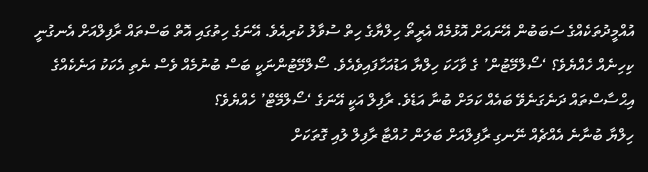އުއްމީދުތަކެއްގެ ސަބަބުން އޭނައަށް އޮޅުމެއް އެރީތޯ ހިލްޔާގެ ހިތް ސުވާލު ކުރިއެވެ. އޭނަގެ ހިތުގައި އޮތް ބަސްތައް ރާފިލްއަށް އެނގުނީ ކިހިނެއް ހެއްޔެވެ؟ ‘ސޯލްމޭޓުން’ ގެ ވާހަކަ ހިލްޔާ އަޑުއަހާފައިވެއެވެ. ސޯލްމޭޓުންނަކީ ބަސް ބުނުމެއް ވެސް ނެތި އެކަކު އަނެކެއްގެ އިޙްސާސްތައް ދަނެގަނެވޭ ބައެއް ކަމަށް ބުނާ އަޑެވެ. ރާފިލް އަކީ އޭނަގެ ‘ސޯލްމޭޓް’ ހެއްޔެވެ؟
ހިލްޔާ ބުނާނެ އެއްޗެއް ނޭނގި ރާފިލްއަށް ބަލަން ހުއްޓާ ރާފިލް ލުއި ގޮތަކަށް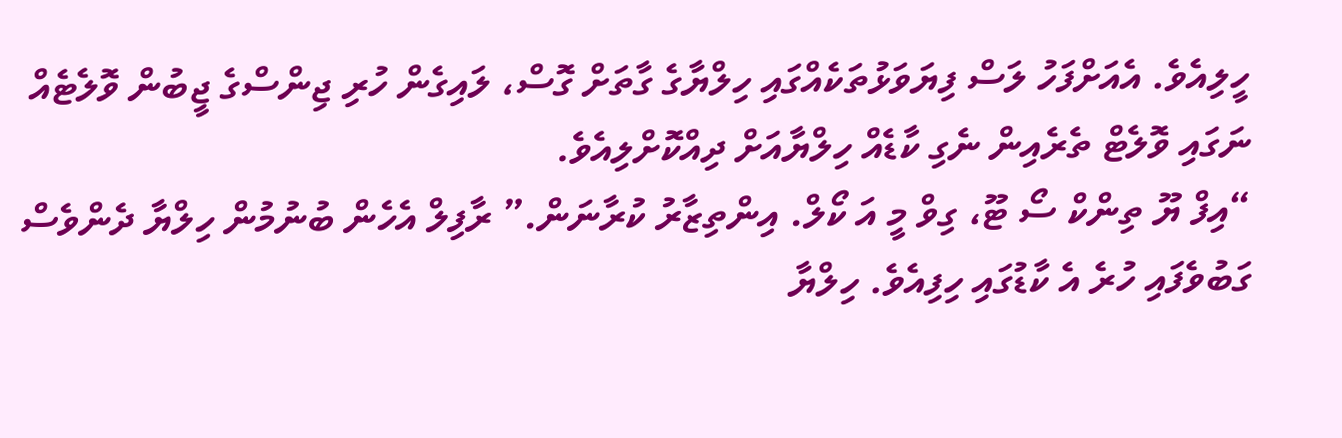ހީލިއެވެ. އެއަށްފަހު ލަސް ފިޔަވަޅުތަކެއްގައި ހިލްޔާގެ ގާތަށް ގޮސް، ލައިގެން ހުރި ޖިންސްގެ ޖީބުން ވޮލެޓެއް ނަގައި ވޮލެޓް ތެރެއިން ނެގި ކާޑެއް ހިލްޔާއަށް ދިއްކޮށްލިއެވެ.
“އިފް ޔޫ ތިންކް ސޯ ޓޫ، ގިވް މީ އަ ކޯލް. އިންތިޒާރު ކުރާނަން.” ރާފިލް އެހެން ބުނުމުން ހިލްޔާ ދެންވެސް ގަބުވެފައި ހުރެ އެ ކާޑުގައި ހިފިއެވެ. ހިލްޔާ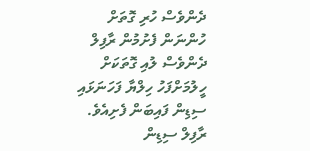ދެންވެސް ހުރި ގޮތަށް ހުންނަން ފެށުމުން ރާފިލް ދެންވެސް ލުއި ގޮތަކަށް ހީލުމަށްފަހު ހިލްޔާ ފަހަނަޅައި ސިޑިން ފައިބަން ފެށިއެވެ. ރާފިލް ސިޑިން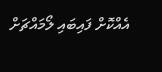އެއްކޮށް ފައިބައި ލޯމައްޗަށް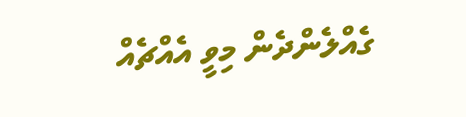ގެއްލެންދެން މިވީ އެއްޗެއް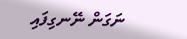ނަގަން ނޭނގިފައި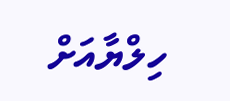ހިލްޔާއަށް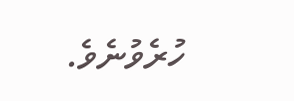ހުރެވުނެވެ.